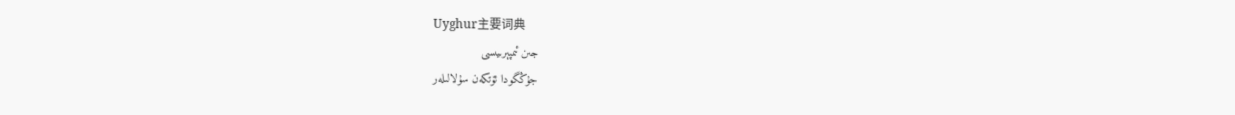Uyghur主要词典
جىن ئىمپېرىيىسى
جۇڭگودا ئۆتكەن سۇلالىلەر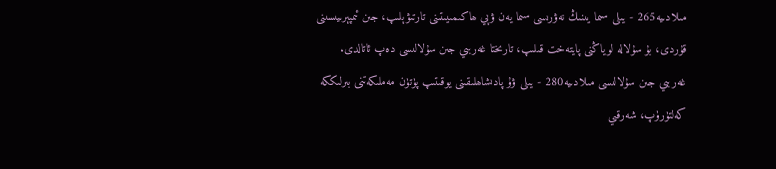مىلادىيە265 - يىلى سىما يىنىڭ نەۋرىسى سىما يەن ۋېي ھاكىمىيىتىنى تارتىۋېلىپ، جىن ئىمپېرىيىسىنى قۇردى، بۇ سۇلالە لوياڭنى پايتەخت قىلىپ، تارىختا غەربىي جىن سۇلالىسى دەپ ئاتالدى. غەربىي جىن سۇلالىسى مىلادىيە280 - يىلى ۋۇ پادىشاھلىقىنى يوقىتىپ پۈتۈن مەملىكەتنى بىرلىككە كەلتۈرۈپ، شەرقىي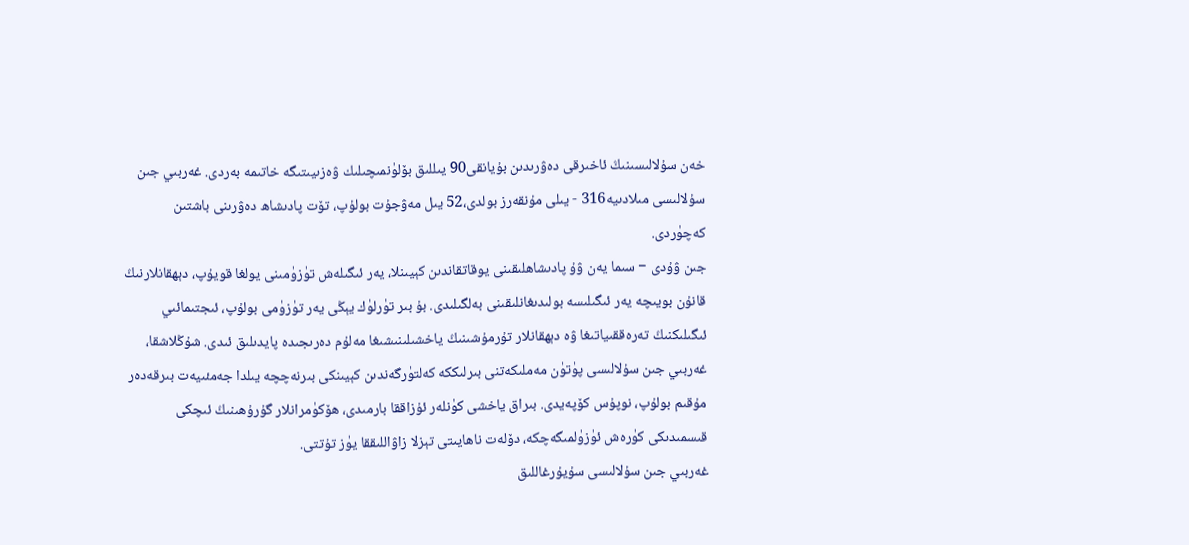خەن سۇلالىسىنىڭ ئاخىرقى دەۋرىدىن بۇيانقى90 يىللىق بۆلۈنمىچىلىك ۋەزىيىتىگە خاتىمە بەردى. غەربىي جىن سۇلالىسى مىلادىيە316 - يىلى مۇنقەرز بولدى،52 يىل مەۋجۇت بولۇپ، تۆت پادىشاھ دەۋرىنى باشتىن كەچۈردى.
جىن ۋۇدى − سىما يەن ۋۇ پادىشاھلىقىنى يوقاتقاندىن كېيىنلا، يەر ئىگىلەش تۈزۈمىنى يولغا قويۇپ، دېھقانلارنىڭ قانۇن بويىچە يەر ئىگىلىسە بولىدىغانلىقىنى بەلگىلىدى. بۇ بىر تۈرلۈك يېڭى يەر تۈزۈمى بولۇپ، ئىجتىمائىي ئىگىلىكنىڭ تەرەققىياتىغا ۋە دېھقانلار تۇرمۇشىنىڭ ياخشىلىنىشىغا مەلۇم دەرىجىدە پايدىلىق ئىدى. شۇڭلاشقا، غەربىي جىن سۇلالىسى پۈتۈن مەملىكەتنى بىرلىككە كەلتۈرگەندىن كېيىنكى بىرنەچچە يىلدا جەمئىيەت بىرقەدەر مۇقىم بولۇپ، نوپۇس كۆپەيدى. بىراق ياخشى كۈنلەر ئۇزاققا بارمىدى، ھۆكۈمرانلار گۇرۇھىنىڭ ئىچكى قىسمىدىكى كۈرەش ئۈزۈلمىگەچكە، دۆلەت ناھايىتى تېزلا زاۋاللىققا يۈز تۇتتى.
غەربىي جىن سۇلالىسى سۇيۇرغاللىق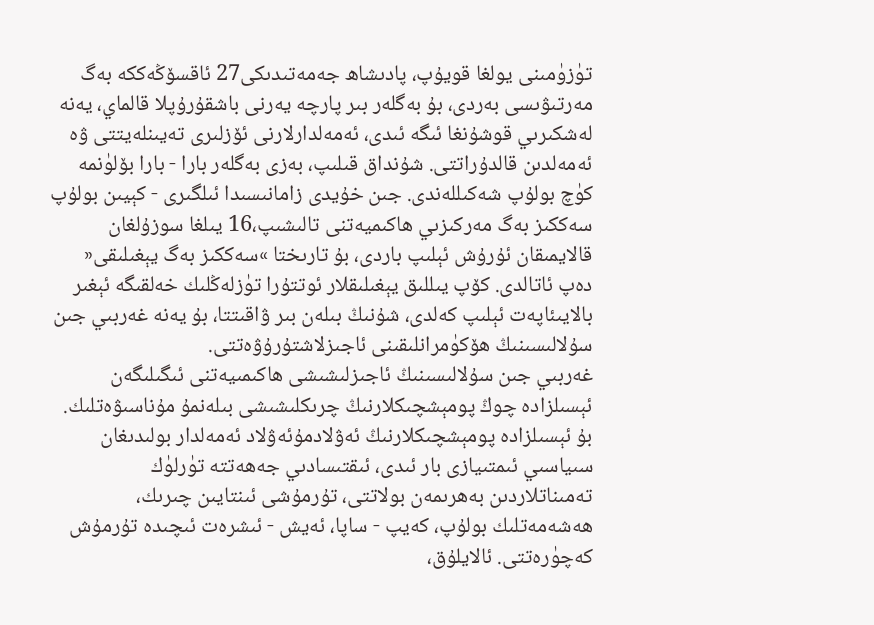تۈزۈمىنى يولغا قويۇپ، پادىشاھ جەمەتىدىكى27 ئاقسۆڭەككە بەگ مەرتىۋىسى بەردى، بۇ بەگلەر بىر پارچە يەرنى باشقۇرۇپلا قالماي، يەنە لەشكىرىي قوشۇنغا ئىگە ئىدى، ئەمەلدارلارنى ئۆزلىرى تەيىنلەيتتى ۋە ئەمەلدىن قالدۇراتتى. شۇنداق قىلىپ، بەزى بەگلەر بارا - بارا بۆلۈنمە كۈچ بولۇپ شەكىللەندى. جىن خۇيدى زامانىسىدا ئىلگىرى - كېيىن بولۇپ سەككىز بەگ مەركىزىي ھاكىميەتنى تالىشىپ،16 يىلغا سوزۇلغان قالايمىقان ئۇرۇش ئېلىپ باردى، بۇ تارىختا »سەككىز بەگ يېغىلىقى« دەپ ئاتالدى. كۆپ يىللىق يېغىلىقلار ئوتتۇرا تۈزلەڭلىك خەلقىگە ئېغىر بالايىئاپەت ئېلىپ كەلدى، شۇنىڭ بىلەن بىر ۋاقىتتا، بۇ يەنە غەربىي جىن سۇلالىسىنىڭ ھۆكۈمرانلىقىنى ئاجىزلاشتۇرۇۋەتتى.
غەربىي جىن سۇلالىسىنىڭ ئاجىزلىشىشى ھاكىمىيەتنى ئىگىلىگەن ئېسىلزادە چوڭ پومېشچىكلارنىڭ چرىكلىشىشى بىلەنمۇ مۇناسىۋەتلىك. بۇ ئېسىلزادە پومېشچىكلارنىڭ ئەۋلادمۇئەۋلاد ئەمەلدار بولىدىغان سىياسىي ئىمتىيازى بار ئىدى، ئىقتىسادىي جەھەتتە تۈرلۈك تەمىناتلاردىن بەھرىمەن بولاتتى، تۇرمۇشى ئىنتايىن چىرىك، ھەشەمەتلىك بولۇپ، كەيپ - ساپا، ئەيش - ئىشرەت ئىچىدە تۇرمۇش كەچۈرەتتى. ئالايلۇق،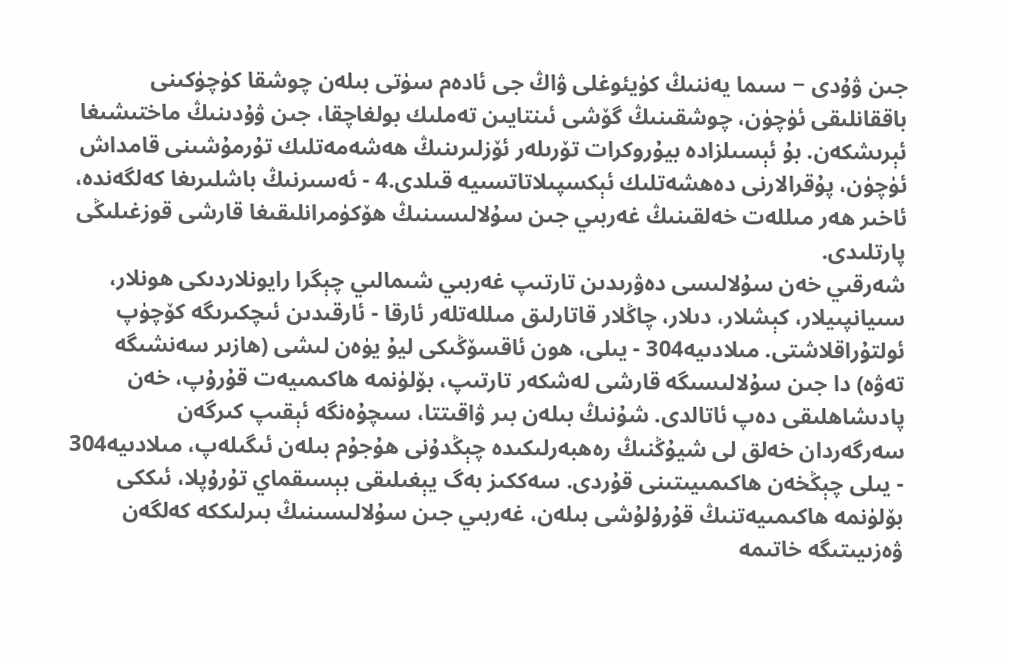جىن ۋۇدى − سىما يەننىڭ كۈيئوغلى ۋاڭ جى ئادەم سۈتى بىلەن چوشقا كۈچۈكىنى باققانلىقى ئۈچۈن، چوشقىنىڭ گۆشى ئىنتايىن تەملىك بولغاچقا، جىن ۋۇدىنىڭ ماختىشىغا ئېرىشكەن. بۇ ئېسىلزادە بيۇروكرات تۆرىلەر ئۆزلىرىنىڭ ھەشەمەتلىك تۇرمۇشىنى قامداش ئۈچۈن، پۇقرالارنى دەھشەتلىك ئېكسپىلاتاتسىيە قىلدى.4 - ئەسىرنىڭ باشلىرىغا كەلگەندە، ئاخىر ھەر مىللەت خەلقىنىڭ غەربىي جىن سۇلالىسىنىڭ ھۆكۈمرانلىقىغا قارشى قوزغىلىڭى پارتلىدى.
شەرقىي خەن سۇلالىسى دەۋرىدىن تارتىپ غەربىي شىمالىي چېگرا رايونلاردىكى ھونلار، سىيانپىيلار، كېشلار، دىلار، چاڭلار قاتارلىق مىللەتلەر ئارقا - ئارقىدىن ئىچكىرىگە كۆچۈپ ئولتۇراقلاشتى. مىلادىيە304 - يىلى، ھون ئاقسۆڭىكى ليۇ يۈەن لىشى (ھازىر سەنشىگە تەۋە) دا جىن سۇلالىسىگە قارشى لەشكەر تارتىپ، بۆلۈنمە ھاكىمىيەت قۇرۇپ، خەن پادىشاھلىقى دەپ ئاتالدى. شۇنىڭ بىلەن بىر ۋاقىتتا، سىچۇەنگە ئېقىپ كىرگەن سەرگەردان خەلق لى شيۇڭنىڭ رەھبەرلىكىدە چېڭدۇنى ھۇجۇم بىلەن ئىگىلەپ، مىلادىيە304 - يىلى چېڭخەن ھاكىمىيىتىنى قۇردى. سەككىز بەگ يېغىلىقى بېسىقماي تۇرۇپلا، ئىككى بۆلۈنمە ھاكىمىيەتنىڭ قۇرۇلۇشى بىلەن، غەربىي جىن سۇلالىسىنىڭ بىرلىككە كەلگەن ۋەزىيىتىگە خاتىمە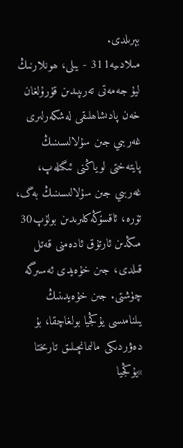بېرىلدى.
مىلادىيە311 - يىلى، ھونلارنىڭ ليۇ جەمەتى تەرىپىدىن قۇرۇلغان خەن پادىشاھلىقى لەشكەرلىرى غەربىي جىن سۇلالىسىنىڭ پايتەختى لوياڭنى ئىگىلەپ، غەربىي جىن سۇلالىسىنىڭ بەگ، تۆرە، ئاقسۆڭەكلىرىدىن بولۇپ30 مىڭدىن ئارتۇق ئادەمنى قەتل قىلدى، جىن خۇەيدى ئەسىرگە چۈشتى. جىن خۇەيدىنىڭ يىلنامىسى يۇڭجيا بولغاچقا، بۇ دەۋردىكى مالىمانچىلىق تارىختا »يۇڭجيا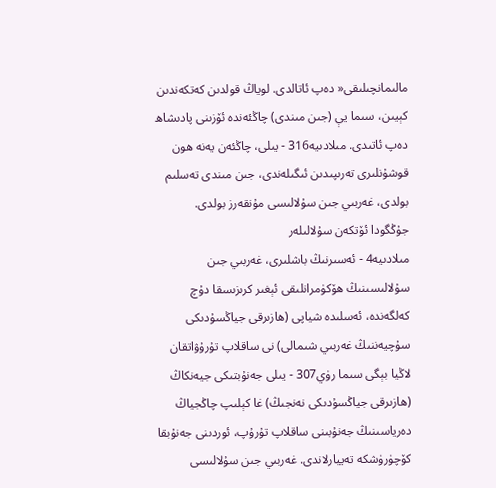مالىمانچىلىقى« دەپ ئاتالدى. لوياڭ قولدىن كەتكەندىن كېيىن، سىما يې (جىن مىندى) چاڭئەندە ئۆزىنى پادىشاھ دەپ ئاتىدى. مىلادىيە316 - يىلى، چاڭئەن يەنە ھون قوشۇنلىرى تەرىپىدىن ئىگىلەندى، جىن مىندى تەسلىم بولدى، غەربىي جىن سۇلالىسى مۇنقەرز بولدى.
جۇڭگودا ئۆتكەن سۇلالىلەر
مىلادىيە4 - ئەسىرنىڭ باشلىرى، غەربىي جىن سۇلالىسىنىڭ ھۆكۈمرانلىقى ئېغىر كرىزىسقا دۇچ كەلگەندە، ئەسلىدە شياپى (ھازىرقى جياڭسۇدىكى سۇچيەننىڭ غەربىي شىمالى) نى ساقلاپ تۇرۇۋاتقان لاڭيا بېگى سىما رۈي307 - يىلى جەنۇبتىكى جيەنكاڭ (ھازىرقى جياڭسۇدىكى نەنجىڭ) غا كېلىپ چاڭجياڭ دەرياسىنىڭ جەنۇبىنى ساقلاپ تۇرۇپ، ئوردىنى جەنۇبقا كۆچۈرۈشكە تەييارلاندى. غەربىي جىن سۇلالىسى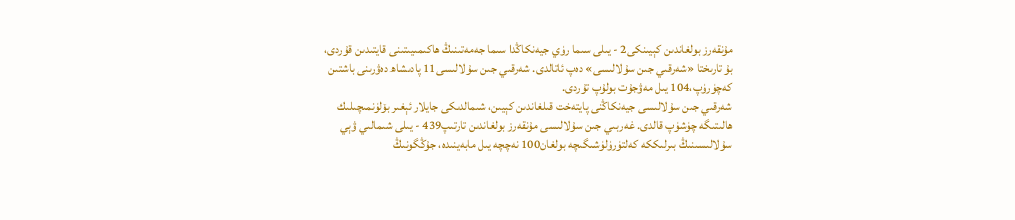مۇنقەرز بولغاندىن كېيىنكى2 - يىلى سىما رۈي جيەنكاڭدا سىما جەمەتىنىڭ ھاكىمىيىتىنى قايتىدىن قۇردى، بۇ تارىختا «شەرقىي جىن سۇلالىسى» دەپ ئاتالدى. شەرقىي جىن سۇلالىسى11 پادىشاھ دەۋرىنى باشتىن كەچۈرۈپ،104 يىل مەۋجۇت بولۇپ تۇردى.
شەرقىي جىن سۇلالىسى جيەنكاڭنى پايتەخت قىلغاندىن كېيىن، شىمالدىكى جايلار ئېغىر بۆلۈنمىچىلىك ھالىتىگە چۈشۈپ قالدى. غەربىي جىن سۇلالىسى مۇنقەرز بولغاندىن تارتىپ439 - يىلى شىمالىي ۋېي سۇلالىسىنىڭ بىرلىككە كەلتۈرۈلۈشىگىچە بولغان100 نەچچە يىل مابەينىدە، جۇڭگونىڭ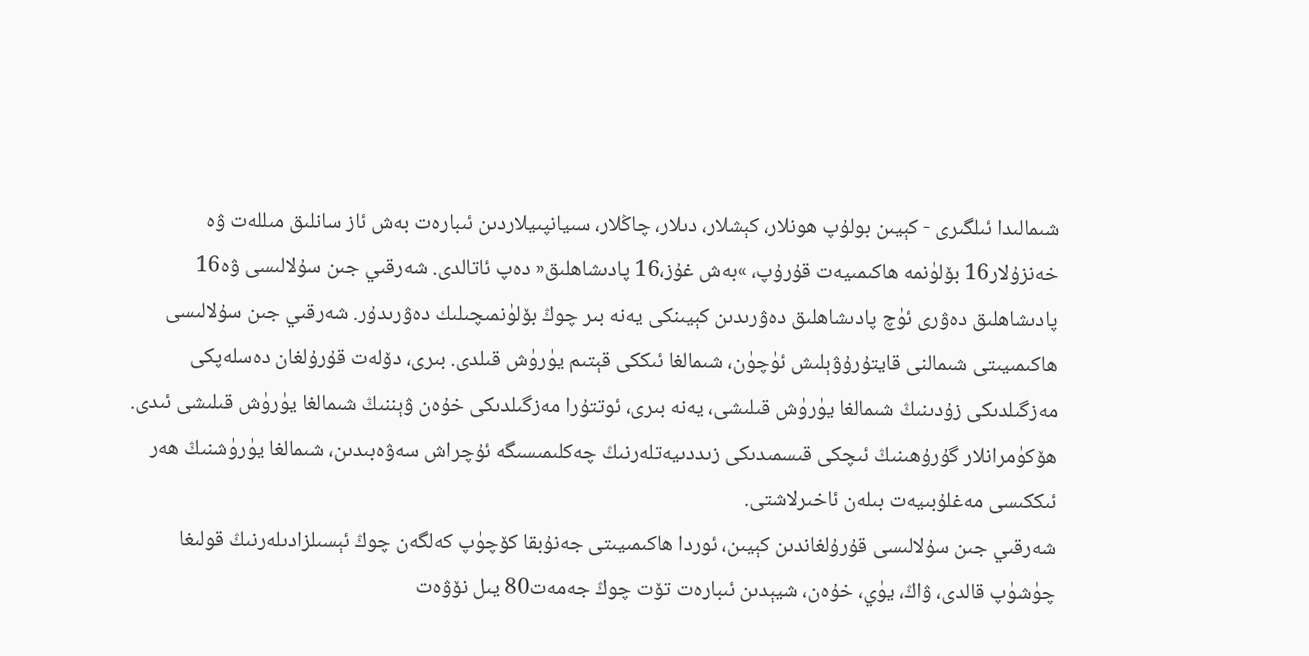شىمالىدا ئىلگىرى - كېيىن بولۇپ ھونلار، كېشلار، دىلار، چاڭلار، سىيانپىيلاردىن ئىبارەت بەش ئاز سانلىق مىللەت ۋە خەنزۇلار16 بۆلۈنمە ھاكىمىيەت قۇرۇپ، »بەش غۇز،16 پادىشاھلىق« دەپ ئاتالدى. شەرقىي جىن سۇلالىسى ۋە16 پادىشاھلىق دەۋرى ئۈچ پادىشاھلىق دەۋرىدىن كېيىنكى يەنە بىر چوڭ بۆلۈنمىچىلىك دەۋرىدۇر. شەرقىي جىن سۇلالىسى ھاكىمىيىتى شىمالنى قايتۇرۇۋېلىش ئۈچۈن، شىمالغا ئىككى قېتىم يۈرۈش قىلدى. بىرى، دۆلەت قۇرۇلغان دەسلەپكى مەزگىلدىكى زۇدىنىڭ شىمالغا يۈرۈش قىلىشى، يەنە بىرى، ئوتتۇرا مەزگىلدىكى خۇەن ۋېننىڭ شىمالغا يۈرۈش قىلىشى ئىدى. ھۆكۈمرانلار گۇرۇھىنىڭ ئىچكى قىسمىدىكى زىددىيەتلەرنىڭ چەكلىمىسىگە ئۇچراش سەۋەبىدىن، شىمالغا يۈرۈشنىڭ ھەر ئىككىسى مەغلۇبىيەت بىلەن ئاخىرلاشتى.
شەرقىي جىن سۇلالىسى قۇرۇلغاندىن كېيىن، ئوردا ھاكىمىيىتى جەنۇبقا كۆچۈپ كەلگەن چوڭ ئېسىلزادىلەرنىڭ قولىغا چۈشۈپ قالدى، ۋاڭ، يۈي، خۇەن، شيېدىن ئىبارەت تۆت چوڭ جەمەت80 يىل نۆۋەت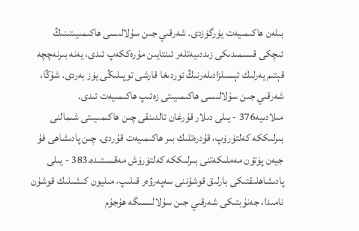بىلەن ھاكىمىيەت يۈرگۈزدى. شەرقىي جىن سۇلالىسى ھاكىمىيىتىنىڭ ئىچكى قىسمىدىكى زىددىيەتلەر ئىنتايىن مۇرەككەپ ئىدى، يەنە بىرنەچچە قېتىم يەرلىك ئېسىلزادىلەرنىڭ ئوردىغا قارشى توپىلىڭى يۈز بەردى. شۇڭا، شەرقىي جىن سۇلالىسى ھاكىمىيىتى زەئىپ ھاكىمىيەت ئىدى.
مىلادىيە376 - يىلى دىلار قۇرغان ئالدىنقى چىن ھاكىمىيىتى شىمالنى بىرلىككە كەلتۈرۈپ، قۇدرەتلىك بىر ھاكىمىيەت قۇردى. چىن پادىشاھى فۇ جيەن پۈتۈن مەملىكەتنى بىرلىككە كەلتۈرۈش مەقسىتىدە،383 - يىلى پادىشاھلىقتىكى بارلىق قوشۇننى سەپەرۋەر قىلىپ، مىليون كىشىلىك قوشۇن نامىدا، جەنۇبتىكى شەرقىي جىن سۇلالىسىگە ھۇجۇم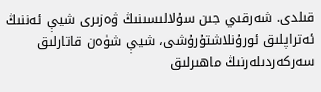قىلدى. شەرقىي جىن سۇلالىسىنىڭ ۋەزىرى شيې ئەننىڭ ئەتراپلىق ئورۇنلاشتۇرۇشى، شيې شۈەن قاتارلىق سەركەردىلەرنىڭ ماھىرلىق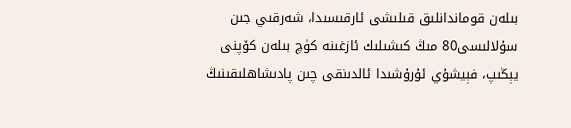بىلەن قوماندانلىق قىلىشى ئارقىسىدا، شەرقىي جىن سۇلالىسى80 مىڭ كىشىلىك ئازغىنە كۈچ بىلەن كۆپنى يېڭىپ، فېيشۇي ئۇرۇشىدا ئالدىنقى چىن پادىشاھلىقىنىڭ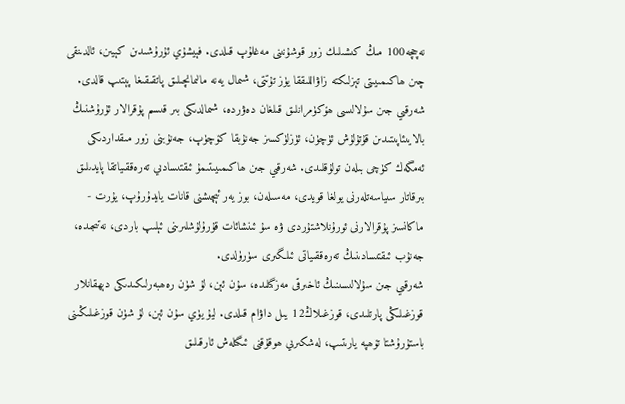نەچچە100 مىڭ كىشىلىك زور قوشۇنىنى مەغلۇپ قىلدى. فېيشۇي ئۇرۇشىدىن كېيىن، ئالدىنقى چىن ھاكىمىيىتى تېزلىكتە زاۋاللىققا يۈز تۇتتى، شىمال يەنە مالىمانچىلىق پاتقىقىغا پېتىپ قالدى.
شەرقىي جىن سۇلالىسى ھۆكۈمرانلىق قىلغان دەۋردە، شىمالدىكى بىر قىسىم پۇقرالار ئۇرۇشنىڭ بالايىئاپىتىدىن قۇتۇلۇش ئۈچۈن، ئۈزلۈكسىز جەنۇبقا كۆچۈپ، جەنۇبنى زور مىقداردىكى ئەمگەك كۈچى بىلەن تولۇقلىدى. شەرقىي جىن ھاكىمىيىتىمۇ ئىقتىسادىي تەرەققىياتقا پايدىلىق بىرقاتار سىياسەتلەرنى يولغا قويدى، مەسىلەن، بوز يەر ئېچىشنى قانات يايدۇرۇپ، يۇرت - ماكانسىز پۇقرالارنى ئورۇنلاشتۇردى ۋە سۇ ئىنشائات قۇرۇلۇشلىرىنى ئېلىپ باردى، نەتىجىدە، جەنۇب ئىقتىسادىنىڭ تەرەققىياتى ئىلگىرى سۈرۈلدى.
شەرقىي جىن سۇلالىسىنىڭ ئاخىرقى مەزگىلىدە، سۇن ئېن، لۇ شۈن رەھبەرلىكىدىكى دېھقانلار قوزغىلىڭى پارتلىدى، قوزغىلاڭ12 يىل داۋام قىلدى. ليۇ يۈي سۇن ئېن، لۇ شۈن قوزغىلىڭىنى باستۇرۇشتا تۆھپە يارىتىپ، لەشكىرىي ھوقۇقنى ئىگىلەش ئارقىلىق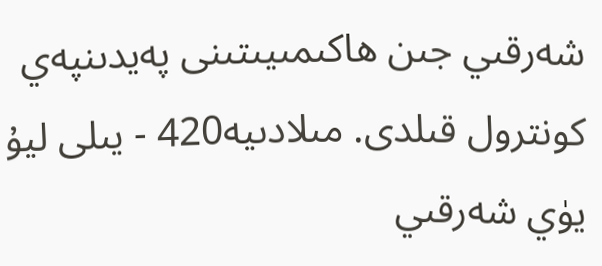شەرقىي جىن ھاكىمىيىتىنى پەيدىنپەي كونترول قىلدى. مىلادىيە420 - يىلى ليۇ يۈي شەرقىي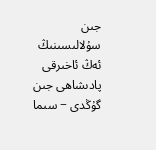جىن سۇلالىسىنىڭ ئەڭ ئاخىرقى پادىشاھى جىن گۇڭدى − سىما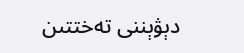دېۋېننى تەختتىن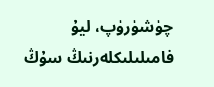چۈشۈرۈپ، ليۇ فامىلىلىكلەرنىڭ سۇڭ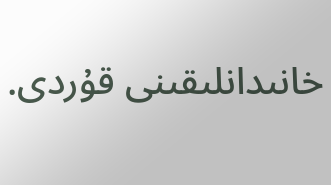خانىدانلىقىنى قۇردى.